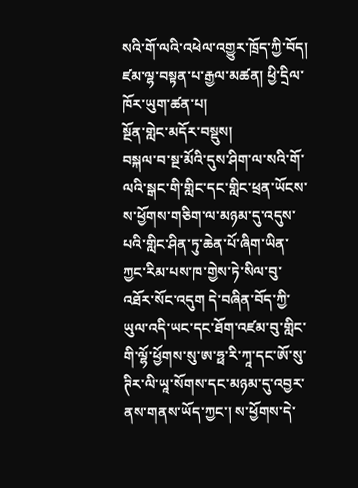སའི་གོ་ལའི་འཕེལ་འགྱུར་ཁྲོད་ཀྱི་བོད།
ཛམ་ལྷ་བསྟན་པ་རྒྱལ་མཚན། ཕྱི་དྲིལ་ཁོར་ཡུག་ཚན་པ།
སྔོན་གླེང་མདོར་བསྡུས།
བསྐལ་བ་སྔ་མོའི་དུས་ཤིག་ལ་སའི་གོ་ལའི་སྒང་གི་གླིང་དང་གླིང་ཕྲན་ཡོངས་ས་ཕྱོགས་གཅིག་ལ་མཉམ་དུ་འདུས་པའི་གླིང་ཤིན་ཏུ་ཆེན་པོ་ཞིག་ཡིན་ཀྱང་རིམ་པས་ཁ་གྱེས་ཏེ་སིལ་བུ་འཐོར་སོང་འདུག དེ་བཞིན་བོད་ཀྱི་ཡུལ་འདི་ཡང་དང་ཐོག་འཛམ་བུ་གླིང་གི་ལྷོ་ཕྱོགས་སུ་ཨ་ཧྥ་རི་ཀཱ་དང་ཨོ་སུ་ཊིར་ལི་ཡཱ་སོགས་དང་མཉམ་དུ་འབྱར་ནས་གནས་ཡོད་ཀྱང་། ས་ཕྱོགས་དེ་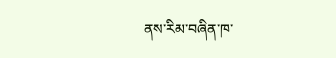ནས་རིམ་བཞིན་ཁ་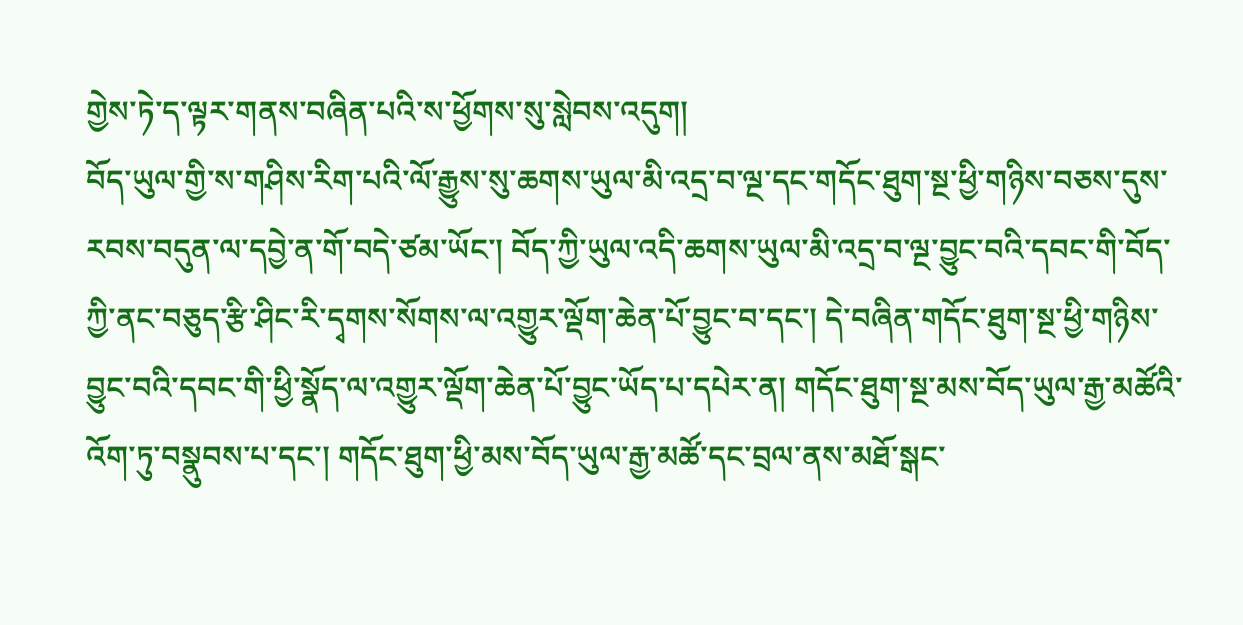གྱེས་ཏེ་ད་ལྟར་གནས་བཞིན་པའི་ས་ཕྱོགས་སུ་སླེབས་འདུག།
བོད་ཡུལ་གྱི་ས་གཤིས་རིག་པའི་ལོ་རྒྱུས་སུ་ཆགས་ཡུལ་མི་འདྲ་བ་ལྔ་དང་གདོང་ཐུག་སྔ་ཕྱི་གཉིས་བཅས་དུས་རབས་བདུན་ལ་དབྱེ་ན་གོ་བདེ་ཙམ་ཡོང་། བོད་ཀྱི་ཡུལ་འདི་ཆགས་ཡུལ་མི་འདྲ་བ་ལྔ་བྱུང་བའི་དབང་གི་བོད་ཀྱི་ནང་བཅུད་རྩི་ཤིང་རི་དྭགས་སོགས་ལ་འགྱུར་ལྡོག་ཆེན་པོ་བྱུང་བ་དང་། དེ་བཞིན་གདོང་ཐུག་སྔ་ཕྱི་གཉིས་བྱུང་བའི་དབང་གི་ཕྱི་སྣོད་ལ་འགྱུར་ལྡོག་ཆེན་པོ་བྱུང་ཡོད་པ་དཔེར་ན། གདོང་ཐུག་སྔ་མས་བོད་ཡུལ་རྒྱ་མཚོའི་འོག་ཏུ་བསྣུབས་པ་དང་། གདོང་ཐུག་ཕྱི་མས་བོད་ཡུལ་རྒྱ་མཚོ་དང་བྲལ་ནས་མཐོ་སྒང་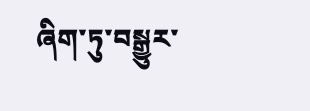ཞིག་ཏུ་བསྒྱུར་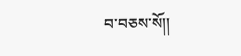བ་བཅས་སོ།།